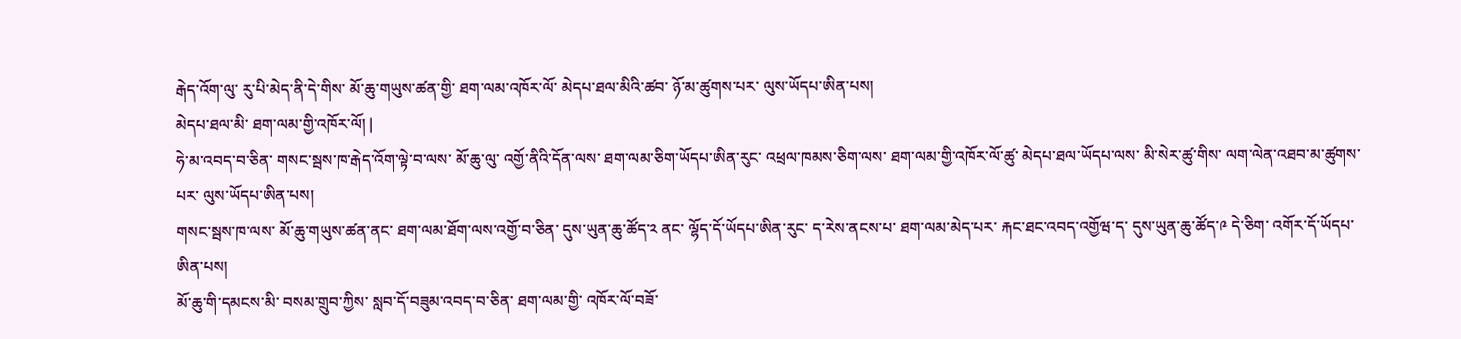རྒེད་འོག་ལུ་ རུ་པི་མེད་ནི་དེ་གིས་ མོ་ཆུ་གཡུས་ཚན་གྱི་ ཐག་ལམ་འཁོར་ལོ་ མེདཔ་ཐལ་མིའི་ཚབ་ ཉོ་མ་ཚུགས་པར་ ལུས་ཡོདཔ་ཨིན་པས།
མེདཔ་ཐལ་མི་ ཐག་ལམ་གྱི་འཁོར་ལོ། |
ཧེ་མ་འབད་བ་ཅིན་ གསང་སྦས་ཁ་རྒེད་འོག་ལྟེ་བ་ལས་ མོ་ཆུ་ལུ་ འགྱོ་ནིའི་དོན་ལས་ ཐག་ལམ་ཅིག་ཡོདཔ་ཨིན་རུང་ འཕྲལ་ཁམས་ཅིག་ལས་ ཐག་ལམ་གྱི་འཁོར་ལོ་ཚུ་ མེདཔ་ཐལ་ཡོདཔ་ལས་ མི་སེར་ཚུ་གིས་ ལག་ལེན་འཐབ་མ་ཚུགས་པར་ ལུས་ཡོདཔ་ཨིན་པས།
གསང་སྦས་ཁ་ལས་ མོ་ཆུ་གཡུས་ཚན་ནང་ ཐག་ལམ་ཐོག་ལས་འགྱོ་བ་ཅིན་ དུས་ཡུན་ཆུ་ཚོད་༢ ནང་ ལྷོད་དོ་ཡོདཔ་ཨིན་རུང་ ད་རེས་ནངས་པ་ ཐག་ལམ་མེད་པར་ རྐང་ཐང་འབད་འགྱོཝ་ད་ དུས་ཡུན་ཆུ་ཚོད་༩ དེ་ཅིག་ འགོར་དོ་ཡོདཔ་ཨིན་པས།
མོ་ཆུ་གི་དམངས་མི་ བསམ་གྲུབ་ཀྱིས་ སླབ་དོ་བཟུམ་འབད་བ་ཅིན་ ཐག་ལམ་གྱི་ འཁོར་ལོ་བཟོ་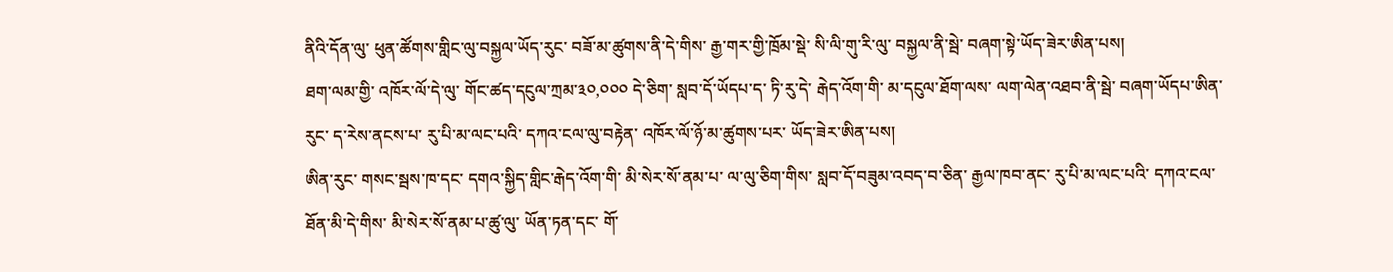ནིའི་དོན་ལུ་ ཕུན་ཚོགས་གླིང་ལུ་བསྐྱལ་ཡོད་རུང་ བཟོ་མ་ཚུགས་ནི་དེ་གིས་ རྒྱ་གར་གྱི་ཁྲོམ་སྡེ་ སི་ལི་གུ་རི་ལུ་ བསྐྱལ་ནི་སྦེ་ བཞག་སྟེ་ཡོད་ཟེར་ཨིན་པས།
ཐག་ལམ་གྱི་ འཁོར་ལོ་དེ་ལུ་ གོང་ཚད་དངུལ་ཀྲམ་༣༠,༠༠༠ དེ་ཅིག་ སླབ་དོ་ཡོདཔ་ད་ ཏི་རུ་དེ་ རྒེད་འོག་གི་ མ་དངུལ་ཐོག་ལས་ ལག་ལེན་འཐབ་ནི་སྦེ་ བཞག་ཡོདཔ་ཨིན་རུང་ ད་རེས་ནངས་པ་ རུ་པི་མ་ལང་པའི་ དཀའ་ངལ་ལུ་བརྟེན་ འཁོར་ལོ་ཉོ་མ་ཚུགས་པར་ ཡོད་ཟེར་ཨིན་པས།
ཨིན་རུང་ གསང་སྦས་ཁ་དང་ དགའ་སྐྱིད་གླིང་རྒེད་འོག་གི་ མི་སེར་སོ་ནམ་པ་ ལ་ལུ་ཅིག་གིས་ སླབ་དོ་བཟུམ་འབད་བ་ཅིན་ རྒྱལ་ཁབ་ནང་ རུ་པི་མ་ལང་པའི་ དཀའ་ངལ་ཐོན་མི་དེ་གིས་ མི་སེར་སོ་ནམ་པ་ཚུ་ལུ་ ཡོན་ཏན་དང་ གོ་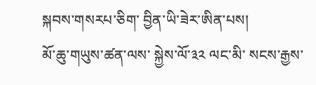སྐབས་གསརཔ་ཅིག་ བྱིན་ཡི་ཟེར་ཨིན་པས།
མོ་ཆུ་གཡུས་ཚན་ལས་ སྐྱེས་ལོ་༣༢ ལང་མི་ སངས་རྒྱས་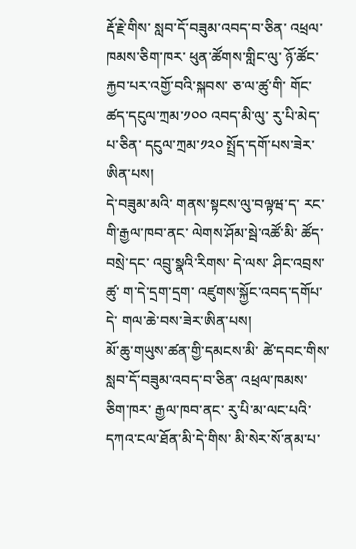རྡོ་རྗེ་གིས་ སླབ་དོ་བཟུམ་འབད་བ་ཅིན་ འཕྲལ་ཁམས་ཅིག་ཁར་ ཕུན་ཚོགས་གླིང་ལུ་ ཉོ་ཚོང་རྐྱབ་པར་འགྱོ་བའི་སྐབས་ ཅ་ལ་ཚུ་གི་ གོང་ཚད་དངུལ་ཀྲམ་༡༠༠ འབད་མི་ལུ་ རུ་པི་མེད་པ་ཅིན་ དངུལ་ཀྲམ་༡༢༠ སྤྲོད་དགོ་པས་ཟེར་ཨིན་པས།
དེ་བཟུམ་མའི་ གནས་སྟངས་ལུ་བལྟཝ་ད་ རང་གི་རྒྱལ་ཁབ་ནང་ ལེགས་ཤོམ་སྦེ་འཚོ་མི་ ཚོད་བསྲེ་དང་ འབྲུ་སྣའི་རིགས་ དེ་ལས་ ཤིང་འབྲས་ཚུ་ ག་དེ་དྲག་དྲག་ འཛུགས་སྐྱོང་འབད་དགོཔ་དེ་ གལ་ཆེ་བས་ཟེར་ཨིན་པས།
མོ་ཆུ་གཡུས་ཚན་གྱི་དམངས་མི་ ཚེ་དབང་གིས་ སླབ་དོ་བཟུམ་འབད་བ་ཅིན་ འཕྲལ་ཁམས་ཅིག་ཁར་ རྒྱལ་ཁབ་ནང་ རུ་པི་མ་ལང་པའི་ དཀའ་ངལ་ཐོན་མི་དེ་གིས་ མི་སེར་སོ་ནམ་པ་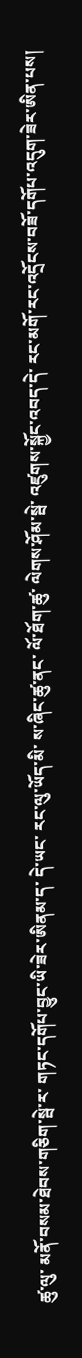ཚུ་ལུ་ མནོ་བསམ་ཐེབས་གཅིག་སྦེ་ར་ གཏང་དགོཔ་བྱུང་ཡི་ཟེར་ཨིནམ་ད་ དེ་ཡང་ རང་ལུ་ཡོད་མི་ ས་ཞིང་ཚུ་ནང་ ལོ་ཐོག་ཚུ་ ལེགས་ཤོམ་སྦེ་ འཛུགས་སྐྱོང་འབད་དེ་ རང་མགོ་རང་འདྲོངས་བཟོ་དགོཔ་འདུག་ཟེར་ཨིན་པས།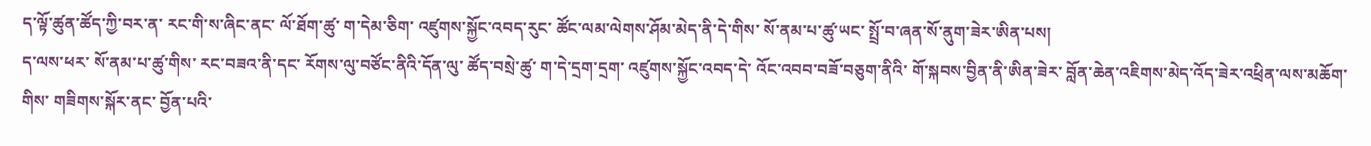ད་ལྟོ་ཚུན་ཚོད་ཀྱི་བར་ན་ རང་གི་ས་ཞིང་ནང་ ལོ་ཐོག་ཚུ་ ག་དེམ་ཅིག་ འཛུགས་སྐྱོང་འབད་རུང་ ཚོང་ལམ་ལེགས་ཤོམ་མེད་ནི་དེ་གིས་ སོ་ནམ་པ་ཚུ་ཡང་ སྤྲོ་བ་ཞན་སོ་ནུག་ཟེར་ཨིན་པས།
ད་ལས་ཕར་ སོ་ནམ་པ་ཚུ་གིས་ རང་བཟའ་ནི་དང་ རོགས་ལུ་བཙོང་ནིའི་དོན་ལུ་ ཚོད་བསྲེ་ཚུ་ ག་དེ་དྲག་དྲག་ འཛུགས་སྐྱོང་འབད་དེ་ འོང་འབབ་བཟོ་བཅུག་ནིའི་ གོ་སྐབས་བྱིན་ནི་ཨིན་ཟེར་ བློན་ཆེན་འཇིགས་མེད་འོད་ཟེར་འཕྲིན་ལས་མཆོག་གིས་ གཟིགས་སྐོར་ནང་ བྱོན་པའི་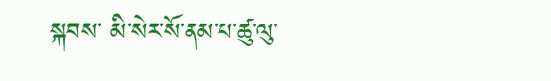སྐབས་ མི་སེར་སོ་ནམ་པ་ཚུ་ལུ་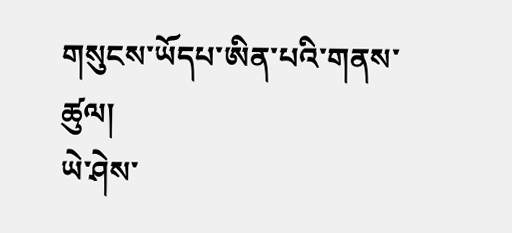གསུངས་ཡོདཔ་ཨིན་པའི་གནས་ཚུལ།
ཡེ་ཤེས་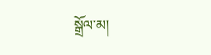སྒྲོལ་མ།